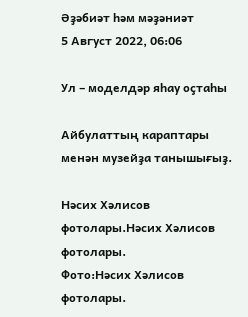Әҙәбиәт һәм мәҙәниәт
5 Август 2022, 06:06

Ул – моделдәр яһау оҫтаһы

Айбулаттың караптары менән музейҙа танышығыҙ.

Нәсих Хәлисов фотолары.Нәсих Хәлисов фотолары.
Фото:Нәсих Хәлисов фотолары.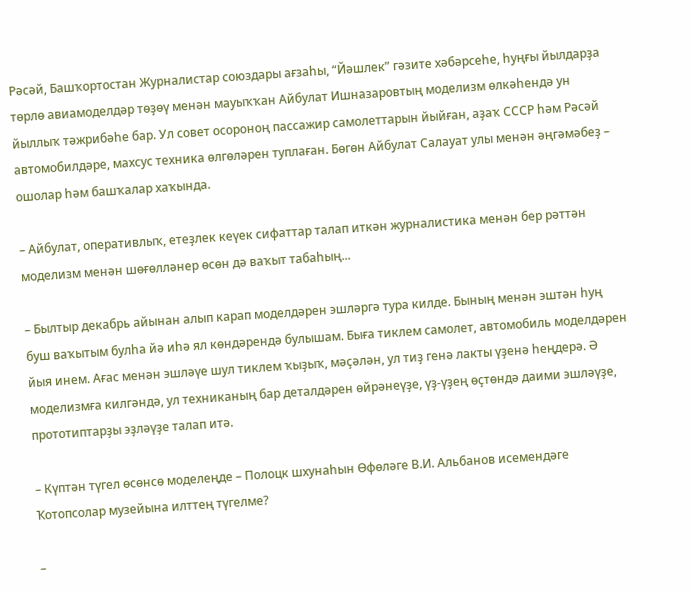Рәсәй, Башҡортостан Журналистар союздары ағзаһы, “Йәшлек” гәзите хәбәрсеһе, һуңғы йылдарҙа төрлө авиамоделдәр төҙөү менән мауыҡҡан Айбулат Ишназаровтың моделизм өлкәһендә ун йыллыҡ тәжрибәһе бар. Ул совет осороноң пассажир самолеттарын йыйған, аҙаҡ СССР һәм Рәсәй автомобилдәре, махсус техника өлгөләрен туплаған. Бөгөн Айбулат Салауат улы менән әңгәмәбеҙ – ошолар һәм башҡалар хаҡында.

– Айбулат, оперативлыҡ, етеҙлек кеүек сифаттар талап иткән журналистика менән бер рәттән моделизм менән шөғөлләнер өсөн дә ваҡыт табаһың...

– Былтыр декабрь айынан алып карап моделдәрен эшләргә тура килде. Бының менән эштән һуң буш ваҡытым булһа йә иһә ял көндәрендә булышам. Быға тиклем самолет, автомобиль моделдәрен йыя инем. Ағас менән эшләүе шул тиклем ҡыҙыҡ, мәҫәлән, ул тиҙ генә лакты үҙенә һеңдерә. Ә моделизмға килгәндә, ул техниканың бар деталдәрен өйрәнеүҙе, үҙ-үҙең өҫтөндә даими эшләүҙе, прототиптарҙы эҙләүҙе талап итә.

– Күптән түгел өсөнсө моделеңде – Полоцк шхунаһын Өфөләге В.И. Альбанов исемендәге Ҡотопсолар музейына илттең түгелме?

–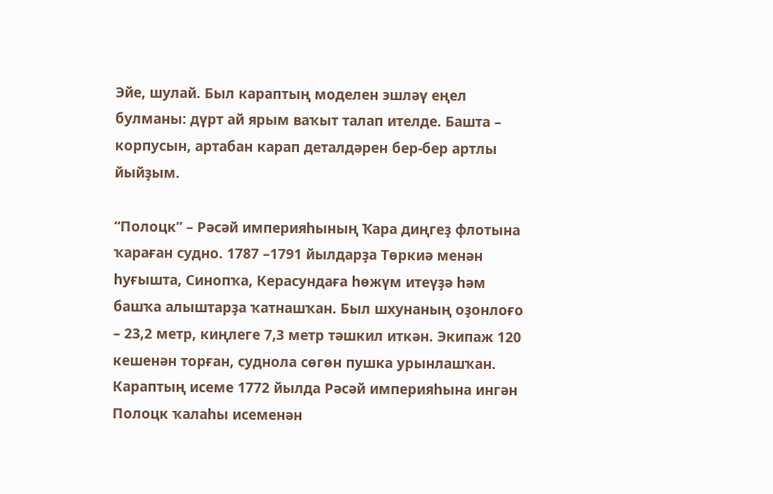Эйе, шулай. Был караптың моделен эшләү еңел булманы: дүрт ай ярым ваҡыт талап ителде. Башта – корпусын, артабан карап деталдәрен бер-бер артлы йыйҙым.

“Полоцк” – Рәсәй империяһының Ҡара диңгеҙ флотына ҡараған судно. 1787 –1791 йылдарҙа Төркиә менән һуғышта, Синопҡа, Керасундаға һөжүм итеүҙә һәм башҡа алыштарҙа ҡатнашҡан. Был шхунаның оҙонлоғо – 23,2 метр, киңлеге 7,3 метр тәшкил иткән. Экипаж 120 кешенән торған, суднола сөгөн пушка урынлашҡан. Караптың исеме 1772 йылда Рәсәй империяһына ингән Полоцк ҡалаһы исеменән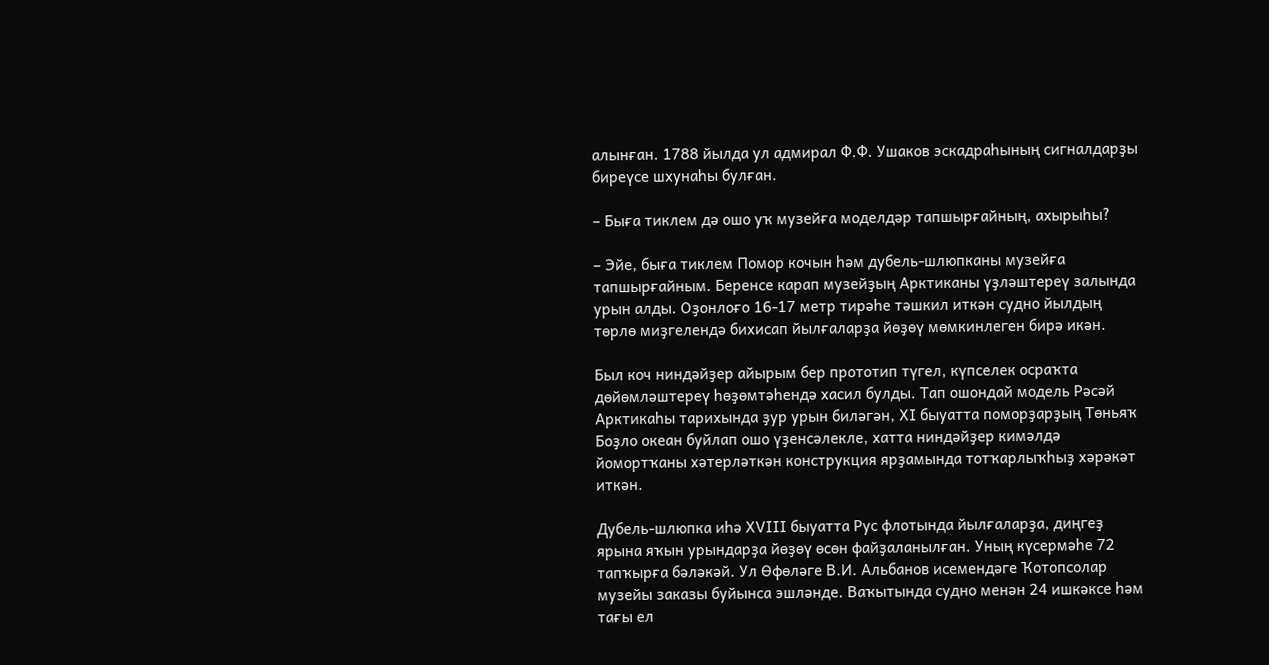алынған. 1788 йылда ул адмирал Ф.Ф. Ушаков эскадраһының сигналдарҙы биреүсе шхунаһы булған.

– Быға тиклем дә ошо уҡ музейға моделдәр тапшырғайның, ахырыһы?

– Эйе, быға тиклем Помор кочын һәм дубель-шлюпканы музейға тапшырғайным. Беренсе карап музейҙың Арктиканы үҙләштереү залында урын алды. Оҙонлоғо 16-17 метр тирәһе тәшкил иткән судно йылдың төрлө миҙгелендә бихисап йылғаларҙа йөҙөү мөмкинлеген бирә икән.

Был коч ниндәйҙер айырым бер прототип түгел, күпселек осраҡта дөйөмләштереү һөҙөмтәһендә хасил булды. Тап ошондай модель Рәсәй Арктикаһы тарихында ҙур урын биләгән, XI быуатта поморҙарҙың Төньяҡ Боҙло океан буйлап ошо үҙенсәлекле, хатта ниндәйҙер кимәлдә йомортҡаны хәтерләткән конструкция ярҙамында тотҡарлыҡһыҙ хәрәкәт иткән.

Дубель-шлюпка иһә XVIII быуатта Рус флотында йылғаларҙа, диңгеҙ ярына яҡын урындарҙа йөҙөү өсөн файҙаланылған. Уның күсермәһе 72 тапҡырға бәләкәй. Ул Өфөләге В.И. Альбанов исемендәге Ҡотопсолар музейы заказы буйынса эшләнде. Ваҡытында судно менән 24 ишкәксе һәм тағы ел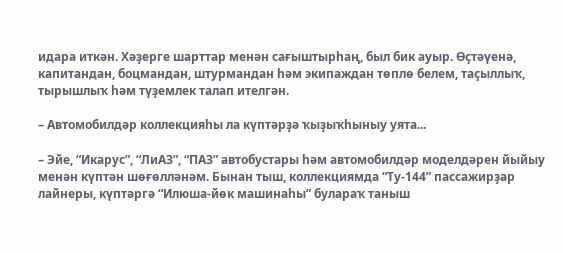идара иткән. Хәҙерге шарттар менән сағыштырһаң, был бик ауыр. Өҫтәүенә, капитандан, боцмандан, штурмандан һәм экипаждан төплө белем, таҫыллыҡ, тырышлыҡ һәм түҙемлек талап ителгән.

– Автомобилдәр коллекцияһы ла күптәрҙә ҡыҙыҡһыныу уята...

– Эйе, “Икарус”, “ЛиАЗ”, “ПАЗ” автобустары һәм автомобилдәр моделдәрен йыйыу менән күптән шөғөлләнәм. Бынан тыш, коллекциямда “Ту-144” пассажирҙар лайнеры, күптәргә “Илюша-йөк машинаһы” булараҡ таныш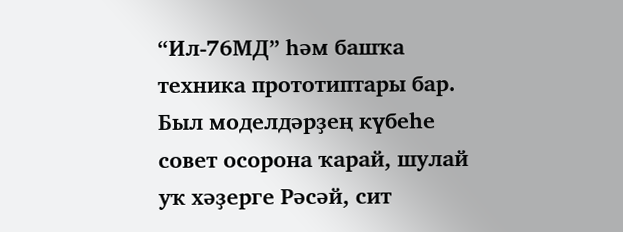“Ил-76МД” һәм башҡа техника прототиптары бар. Был моделдәрҙең күбеһе совет осорона ҡарай, шулай уҡ хәҙерге Рәсәй, сит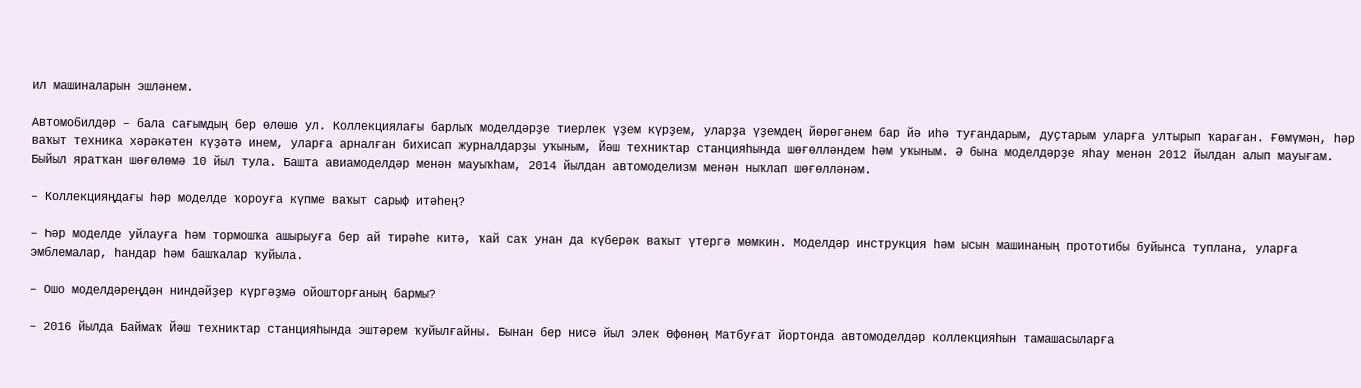ил машиналарын эшләнем.

Автомобилдәр – бала сағымдың бер өлөшө ул. Коллекциялағы барлыҡ моделдәрҙе тиерлек үҙем күрҙем, уларҙа үҙемдең йөрөгәнем бар йә иһә туғандарым, дуҫтарым уларға ултырып ҡараған. Ғөмүмән, һәр ваҡыт техника хәрәкәтен күҙәтә инем, уларға арналған бихисап журналдарҙы уҡыным, Йәш техниктар станцияһында шөғөлләндем һәм уҡыным. Ә бына моделдәрҙе яһау менән 2012 йылдан алып мауығам. Быйыл яратҡан шөғөлөмә 10 йыл тула. Башта авиамоделдәр менән мауыҡһам, 2014 йылдан автомоделизм менән ныҡлап шөғөлләнәм.

– Коллекцияңдағы һәр моделде ҡороуға күпме ваҡыт сарыф итәһең?

– Һәр моделде уйлауға һәм тормошҡа ашырыуға бер ай тирәһе китә, ҡай саҡ унан да күберәк ваҡыт үтергә мөмкин. Моделдәр инструкция һәм ысын машинаның прототибы буйынса туплана, уларға эмблемалар, һандар һәм башҡалар ҡуйыла.

– Ошо моделдәреңдән ниндәйҙер күргәҙмә ойошторғаның бармы?

– 2016 йылда Баймаҡ Йәш техниктар станцияһында эштәрем ҡуйылғайны. Бынан бер нисә йыл элек Өфөнөң Матбуғат йортонда автомоделдәр коллекцияһын тамашасыларға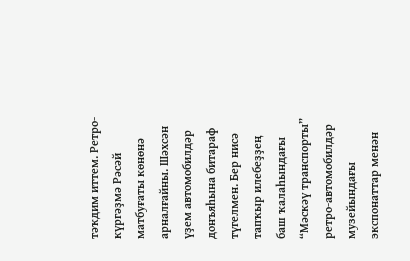тәҡдим иттем. Ретро-күргәҙмә Рәсәй матбуғаты көнөнә арналғайны. Шәхсән үҙем автомобилдәр донъяһына битараф түгелмен. Бер нисә тапҡыр илебеҙҙең баш ҡалаһындағы  “Мәскәү транспорты” ретро-автомобилдәр музейындағы экспонаттар менән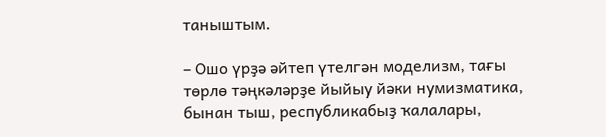таныштым.

– Ошо үрҙә әйтеп үтелгән моделизм, тағы төрлө тәңкәләрҙе йыйыу йәки нумизматика, бынан тыш, республикабыҙ ҡалалары,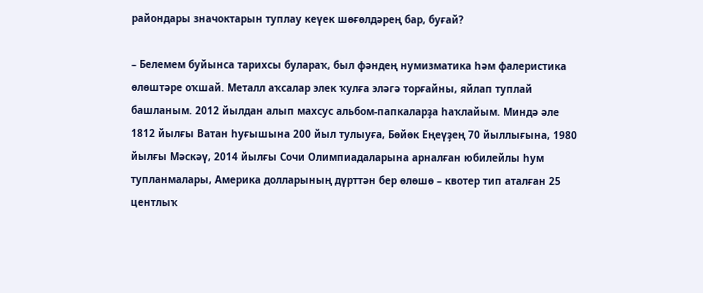райондары значоктарын туплау кеүек шөғөлдәрең бар, буғай?

– Белемем буйынса тарихсы булараҡ, был фәндең нумизматика һәм фалеристика өлөштәре оҡшай. Металл аҡсалар элек ҡулға эләгә торғайны, яйлап туплай башланым. 2012 йылдан алып махсус альбом-папкаларҙа һаҡлайым. Миндә әле 1812 йылғы Ватан һуғышына 200 йыл тулыуға, Бөйөк Еңеүҙең 70 йыллығына, 1980 йылғы Мәскәү, 2014 йылғы Сочи Олимпиадаларына арналған юбилейлы һум тупланмалары, Америка долларының дүрттән бер өлөшө – квотер тип аталған 25 центлыҡ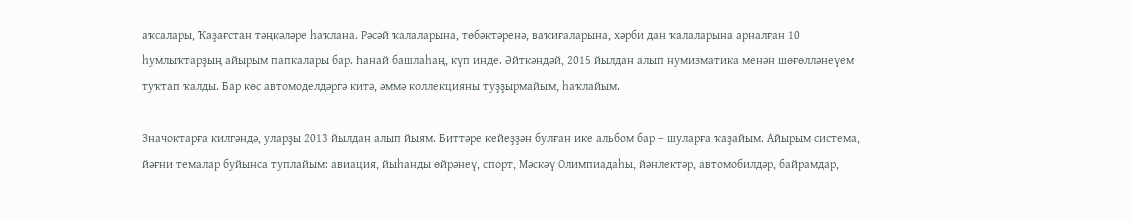аҡсалары, Ҡаҙағстан тәңкәләре һаҡлана. Рәсәй ҡалаларына, төбәктәренә, ваҡиғаларына, хәрби дан ҡалаларына арналған 10 һумлыҡтарҙың айырым папкалары бар. Һанай башлаһаң, күп инде. Әйткәндәй, 2015 йылдан алып нумизматика менән шөғөлләнеүем туҡтап ҡалды. Бар көс автомоделдәргә китә, әммә коллекцияны туҙҙырмайым, һаҡлайым.

Значоктарға килгәндә, уларҙы 2013 йылдан алып йыям. Биттәре кейеҙҙән булған ике альбом бар – шуларға ҡаҙайым. Айырым система, йәғни темалар буйынса туплайым: авиация, йыһанды өйрәнеү, спорт, Мәскәү Олимпиадаһы, йәнлектәр, автомобилдәр, байрамдар,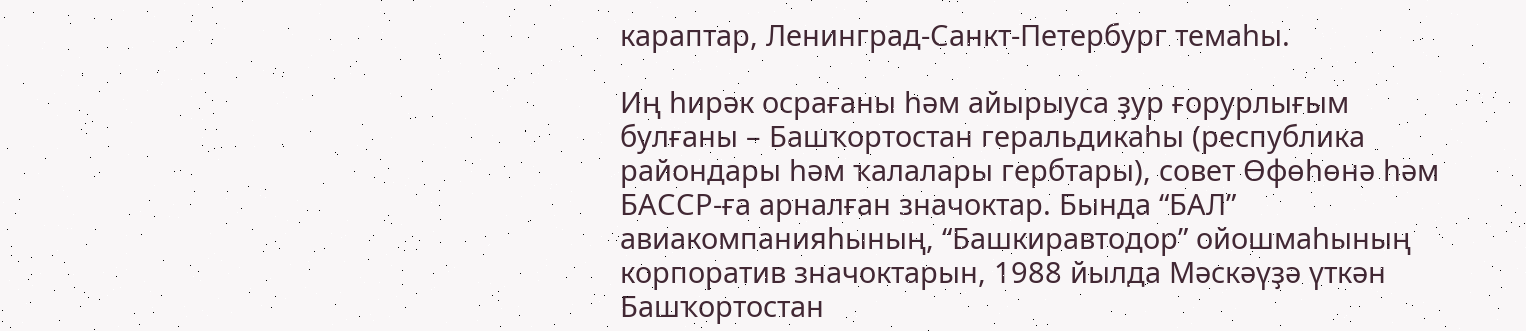караптар, Ленинград-Санкт-Петербург темаһы.

Иң һирәк осрағаны һәм айырыуса ҙур ғорурлығым булғаны – Башҡортостан геральдикаһы (республика райондары һәм ҡалалары гербтары), совет Өфөһөнә һәм БАССР-ға арналған значоктар. Бында “БАЛ” авиакомпанияһының, “Башкиравтодор” ойошмаһының корпоратив значоктарын, 1988 йылда Мәскәүҙә үткән Башҡортостан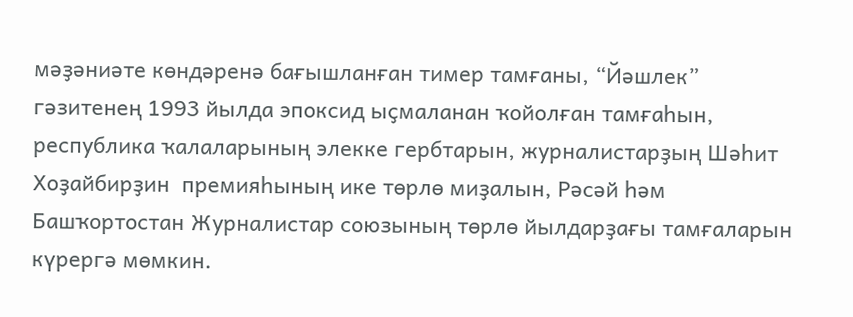мәҙәниәте көндәренә бағышланған тимер тамғаны, “Йәшлек” гәзитенең 1993 йылда эпоксид ыҫмаланан ҡойолған тамғаһын, республика ҡалаларының элекке гербтарын, журналистарҙың Шәһит Хоҙайбирҙин  премияһының ике төрлө миҙалын, Рәсәй һәм Башҡортостан Журналистар союзының төрлө йылдарҙағы тамғаларын күрергә мөмкин.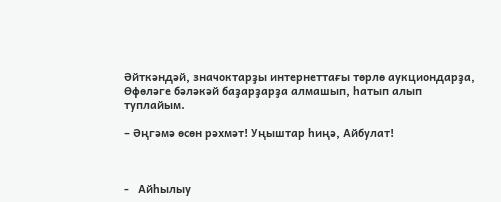Әйткәндәй, значоктарҙы интернеттағы төрлө аукциондарҙа, Өфөләге бәләкәй баҙарҙарҙа алмашып, һатып алып туплайым.

– Әңгәмә өсөн рәхмәт! Уңыштар һиңә, Айбулат!



-   Айһылыу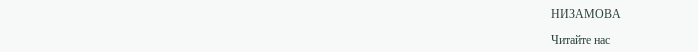НИЗАМОВА

Читайте нас